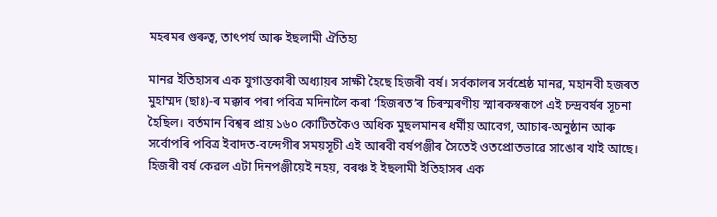মহৰমৰ গুৰুত্ব, তাৎপৰ্য আৰু ইছলামী ঐতিহ্য

মানৱ ইতিহাসৰ এক যুগান্তকাৰী অধ্যায়ৰ সাক্ষী হৈছে হিজৰী বৰ্ষ। সৰ্বকালৰ সৰ্বশ্ৰেষ্ঠ মানৱ, মহানবী হজৰত মুহাম্মদ (ছাঃ)-ৰ মক্কাৰ পৰা পবিত্ৰ মদিনালৈ কৰা ‘হিজৰত’ৰ চিৰস্মৰণীয় স্মাৰকস্বৰূপে এই চন্দ্ৰবৰ্ষৰ সূচনা হৈছিল। বৰ্তমান বিশ্বৰ প্ৰায় ১৬০ কোটিতকৈও অধিক মুছলমানৰ ধৰ্মীয় আবেগ, আচাৰ-অনুষ্ঠান আৰু সৰ্বোপৰি পবিত্ৰ ইবাদত-বন্দেগীৰ সময়সূচী এই আৰবী বৰ্ষপঞ্জীৰ সৈতেই ওতপ্ৰোতভাৱে সাঙোৰ খাই আছে। হিজৰী বৰ্ষ কেৱল এটা দিনপঞ্জীয়েই নহয়, বৰঞ্চ ই ইছলামী ইতিহাসৰ এক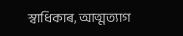স্বাধিকাৰ, আত্মত্যাগ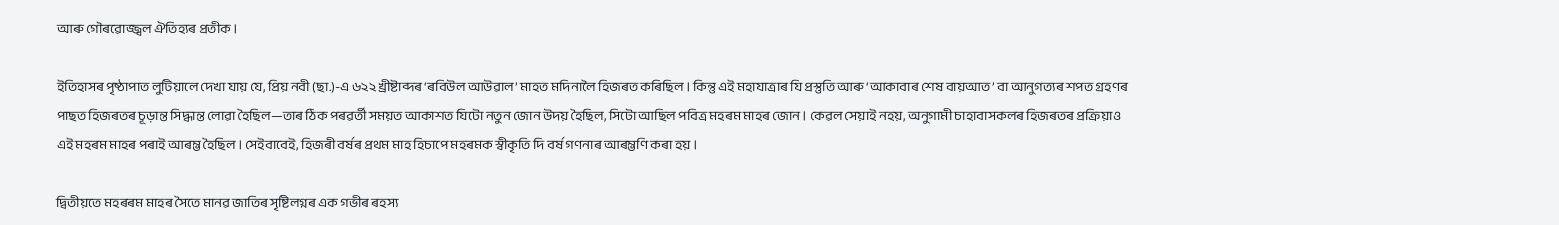আৰু গৌৰৱোজ্জ্বল ঐতিহ্যৰ প্ৰতীক।

ইতিহাসৰ পৃষ্ঠাপাত লুটিয়ালে দেখা যায় যে, প্ৰিয় নবী (ছা.)-এ ৬২২ খ্ৰীষ্টাব্দৰ ‘ৰবিউল আউৱাল’ মাহত মদিনালৈ হিজৰত কৰিছিল। কিন্তু এই মহাযাত্ৰাৰ যি প্ৰস্তুতি আৰু ‘আকাবাৰ শেষ বায়আত’ বা আনুগত্যৰ শপত গ্ৰহণৰ পাছত হিজৰতৰ চূড়ান্ত সিদ্ধান্ত লোৱা হৈছিল—তাৰ ঠিক পৰৱৰ্তী সময়ত আকাশত যিটো নতুন জোন উদয় হৈছিল, সিটো আছিল পবিত্ৰ মহৰম মাহৰ জোন। কেৱল সেয়াই নহয়, অনুগামী চাহাবাসকলৰ হিজৰতৰ প্ৰক্ৰিয়াও এই মহৰম মাহৰ পৰাই আৰম্ভ হৈছিল। সেইবাবেই, হিজৰী বৰ্ষৰ প্ৰথম মাহ হিচাপে মহৰমক স্বীকৃতি দি বৰ্ষ গণনাৰ আৰম্ভণি কৰা হয়।

দ্বিতীয়তে মহৰৰম মাহৰ সৈতে মানৱ জাতিৰ সৃষ্টিলগ্নৰ এক গভীৰ ৰহস্য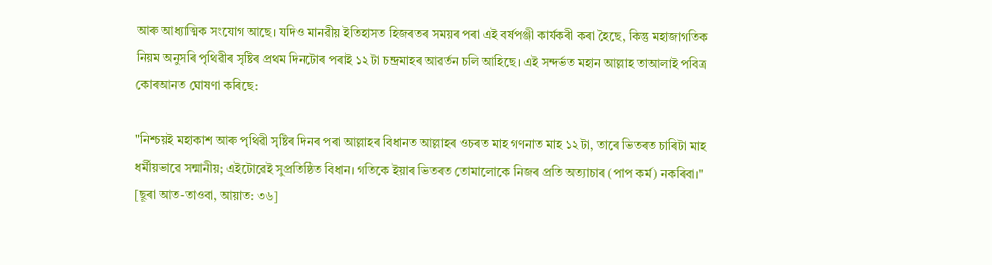আৰু আধ্যাত্মিক সংযোগ আছে। যদিও মানৱীয় ইতিহাসত হিজৰতৰ সময়ৰ পৰা এই বৰ্ষপঞ্জী কাৰ্যকৰী কৰা হৈছে, কিন্তু মহাজাগতিক নিয়ম অনুসৰি পৃথিৱীৰ সৃষ্টিৰ প্ৰথম দিনটোৰ পৰাই ১২ টা চন্দ্ৰমাহৰ আৱৰ্তন চলি আহিছে। এই সন্দৰ্ভত মহান আল্লাহ তাআলাই পবিত্ৰ কোৰআনত ঘোষণা কৰিছে:

"নিশ্চয়ই মহাকাশ আৰু পৃথিৱী সৃষ্টিৰ দিনৰ পৰা আল্লাহৰ বিধানত আল্লাহৰ ওচৰত মাহ গণনাত মাহ ১২ টা, তাৰে ভিতৰত চাৰিটা মাহ ধৰ্মীয়ভাৱে সন্মানীয়; এইটোৱেই সুপ্ৰতিষ্ঠিত বিধান। গতিকে ইয়াৰ ভিতৰত তোমালোকে নিজৰ প্ৰতি অত্যাচাৰ (পাপ কৰ্ম) নকৰিবা।" [ছূৰা আত-তাওবা, আয়াত: ৩৬]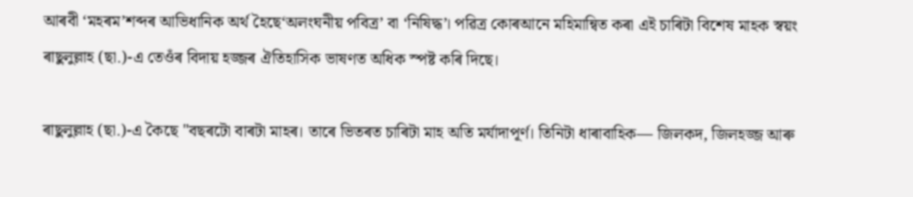আৰবী ‘মহৰম’শব্দৰ আভিধানিক অৰ্থ হৈছে‘অলংঘনীয় পবিত্ৰ’ বা ‘নিষিদ্ধ’। পৱিত্ৰ কোৰআনে মহিমান্বিত কৰা এই চাৰিটা বিশেষ মাহক স্বয়ং ৰাছুলুল্লাহ (ছা.)-এ তেওঁৰ বিদায় হজ্জৰ ঐতিহাসিক ভাষণত অধিক স্পষ্ট কৰি দিছে।

ৰাছুলুল্লাহ (ছা.)-এ কৈছে "বছৰটো বাৰটা মাহৰ। তাৰে ভিতৰত চাৰিটা মাহ অতি মৰ্যাদাপূৰ্ণ। তিনিটা ধাৰাবাহিক— জিলকদ, জিলহজ্জ আৰু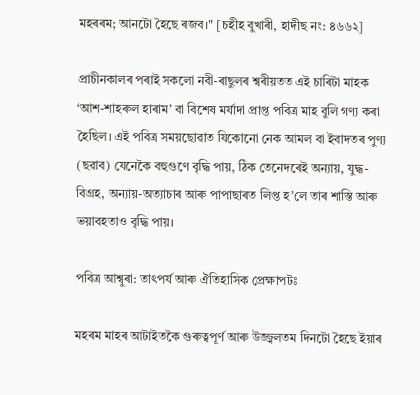মহৰৰম; আনটো হৈছে ৰজব।" [চহীহ বুখাৰী, হাদীছ নং: ৪৬৬২]

প্ৰাচীনকালৰ পৰাই সকলো নবী-ৰাছুলৰ শ্বৰীয়তত এই চাৰিটা মাহক ‘আশ-শাহৰুল হাৰাম’ বা বিশেষ মৰ্যাদা প্ৰাপ্ত পবিত্ৰ মাহ বুলি গণ্য কৰা হৈছিল। এই পবিত্ৰ সময়ছোৱাত যিকোনো নেক আমল বা ইবাদতৰ পুণ্য (ছৱাব) যেনেকৈ বহুগুণে বৃদ্ধি পায়, ঠিক তেনেদৰেই অন্যায়, যুদ্ধ-বিগ্ৰহ, অন্যায়-অত্যাচাৰ আৰু পাপাছাৰত লিপ্ত হ’লে তাৰ শাস্তি আৰু ভয়াবহতাও বৃদ্ধি পায়।

পবিত্ৰ আশ্বুৰা: তাৎপৰ্য আৰু ঐতিহাসিক প্ৰেক্ষাপটঃ

মহৰম মাহৰ আটাইতকৈ গুৰুত্বপূৰ্ণ আৰু উজ্জ্বলতম দিনটো হৈছে ইয়াৰ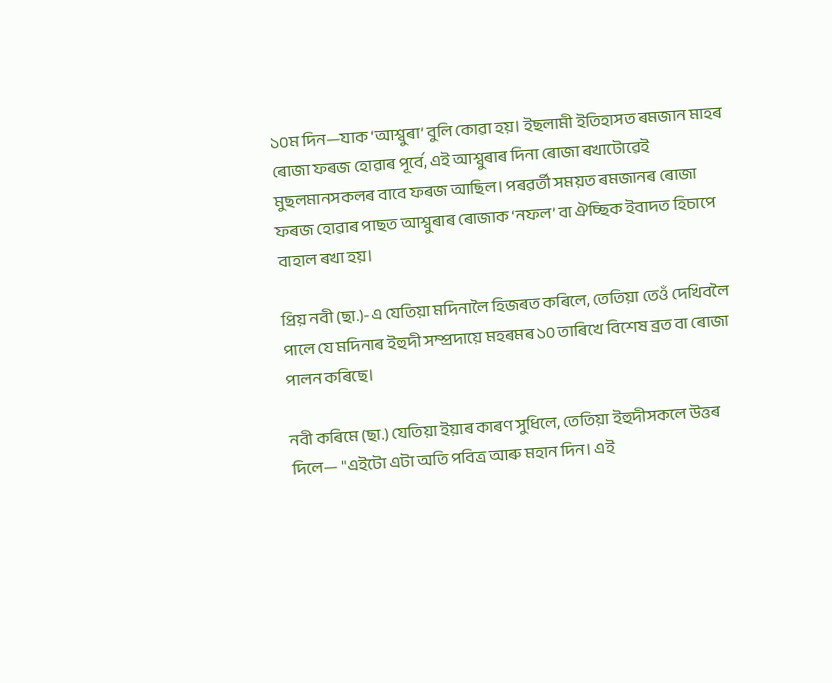১০ম দিন—যাক ‘আশ্বুৰা’ বুলি কোৱা হয়। ইছলামী ইতিহাসত ৰমজান মাহৰ ৰোজা ফৰজ হোৱাৰ পূৰ্বে, এই আশ্বুৰাৰ দিনা ৰোজা ৰখাটোৱেই মুছলমানসকলৰ বাবে ফৰজ আছিল। পৰৱৰ্তী সময়ত ৰমজানৰ ৰোজা ফৰজ হোৱাৰ পাছত আশ্বুৰাৰ ৰোজাক ‘নফল’ বা ঐচ্ছিক ইবাদত হিচাপে বাহাল ৰখা হয়।

প্ৰিয় নবী (ছা.)-এ যেতিয়া মদিনালৈ হিজৰত কৰিলে, তেতিয়া তেওঁ দেখিবলৈ পালে যে মদিনাৰ ইহুদী সম্প্ৰদায়ে মহৰমৰ ১০ তাৰিখে বিশেষ ব্ৰত বা ৰোজা পালন কৰিছে।

নবী কৰিমে (ছা.) যেতিয়া ইয়াৰ কাৰণ সুধিলে, তেতিয়া ইহুদীসকলে উত্তৰ দিলে— "এইটো এটা অতি পবিত্ৰ আৰু মহান দিন। এই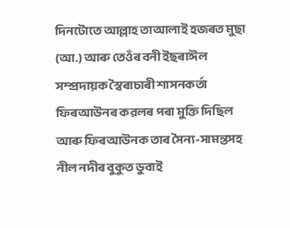দিনটোতে আল্লাহ তাআলাই হজৰত মুছা (আ.) আৰু তেওঁৰ বনী ইছৰাঈল সম্প্ৰদায়ক স্বৈৰাচাৰী শাসনকৰ্তা ফিৰআউনৰ কৱলৰ পৰা মুক্তি দিছিল আৰু ফিৰআউনক তাৰ সৈন্য-সামন্তসহ নীল নদীৰ বুকুত ডুবাই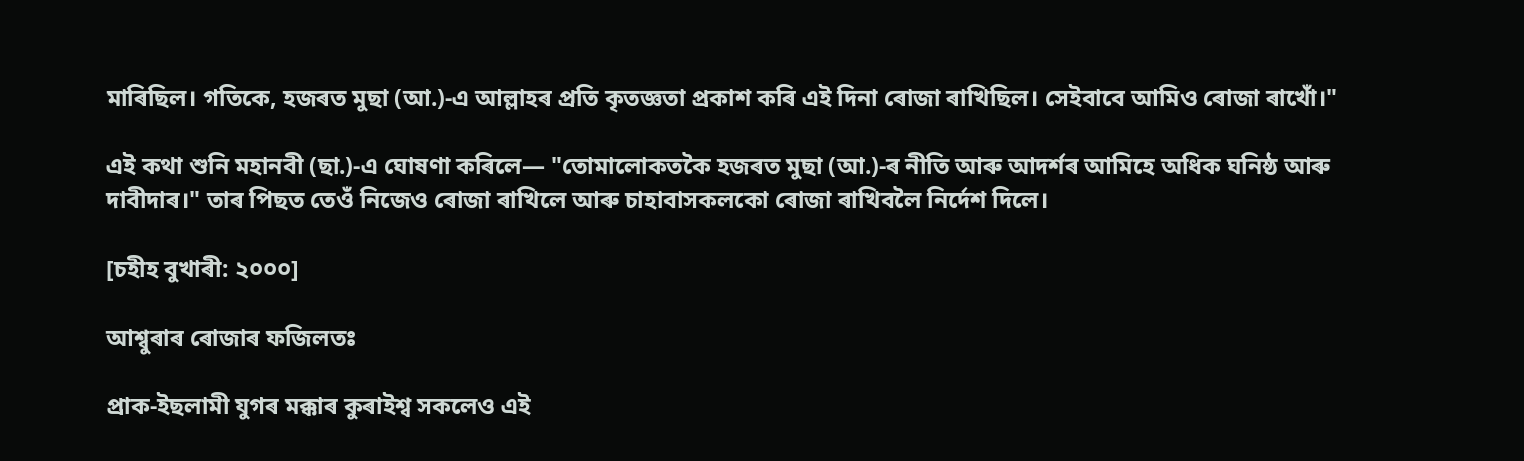মাৰিছিল। গতিকে, হজৰত মুছা (আ.)-এ আল্লাহৰ প্ৰতি কৃতজ্ঞতা প্ৰকাশ কৰি এই দিনা ৰোজা ৰাখিছিল। সেইবাবে আমিও ৰোজা ৰাখোঁ।"

এই কথা শুনি মহানবী (ছা.)-এ ঘোষণা কৰিলে— "তোমালোকতকৈ হজৰত মুছা (আ.)-ৰ নীতি আৰু আদৰ্শৰ আমিহে অধিক ঘনিষ্ঠ আৰু দাবীদাৰ।" তাৰ পিছত তেওঁ নিজেও ৰোজা ৰাখিলে আৰু চাহাবাসকলকো ৰোজা ৰাখিবলৈ নিৰ্দেশ দিলে।

[চহীহ বুখাৰী: ২০০০]

আশ্বুৰাৰ ৰোজাৰ ফজিলতঃ

প্ৰাক-ইছলামী যুগৰ মক্কাৰ কুৰাইশ্ব সকলেও এই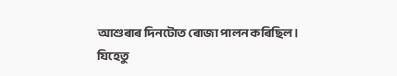আশুৰাৰ দিনটোত ৰোজা পালন কৰিছিল। যিহেতু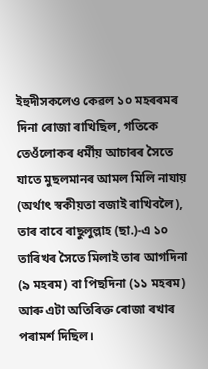ইহুদীসকলেও কেৱল ১০ মহৰৰমৰ দিনা ৰোজা ৰাখিছিল, গতিকে তেওঁলোকৰ ধৰ্মীয় আচাৰৰ সৈতে যাতে মুছলমানৰ আমল মিলি নাযায় (অৰ্থাৎ স্বকীয়তা বজাই ৰাখিবলৈ), তাৰ বাবে ৰাছুলুল্লাহ (ছা.)-এ ১০ তাৰিখৰ সৈতে মিলাই তাৰ আগদিনা (৯ মহৰম) বা পিছদিনা (১১ মহৰম) আৰু এটা অতিৰিক্ত ৰোজা ৰখাৰ পৰামৰ্শ দিছিল।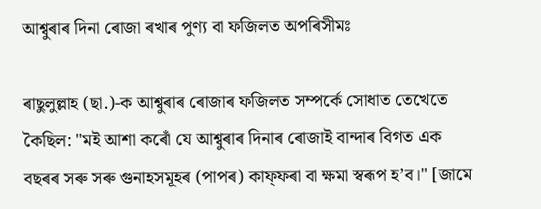আশ্বুৰাৰ দিনা ৰোজা ৰখাৰ পুণ্য বা ফজিলত অপৰিসীমঃ

ৰাছুলুল্লাহ (ছা.)-ক আশ্বুৰাৰ ৰোজাৰ ফজিলত সম্পৰ্কে সোধাত তেখেতে কৈছিল: "মই আশা কৰোঁ যে আশ্বুৰাৰ দিনাৰ ৰোজাই বান্দাৰ বিগত এক বছৰৰ সৰু সৰু গুনাহসমূহৰ (পাপৰ) কাফ্ফৰা বা ক্ষমা স্বৰূপ হ’ব।" [জামে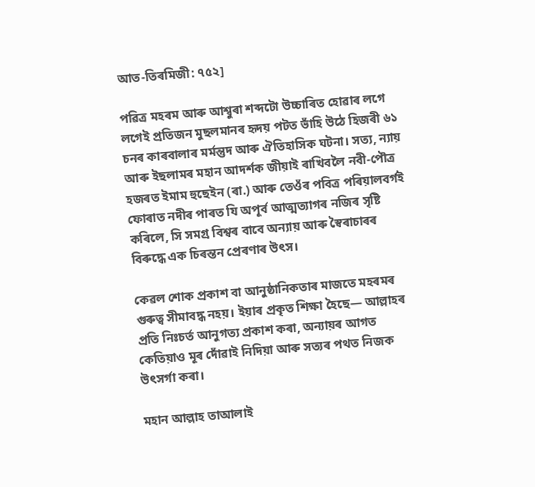আত-তিৰমিজী: ৭৫২]

পৱিত্ৰ মহৰম আৰু আশ্বুৰা শব্দটো উচ্চাৰিত হোৱাৰ লগে লগেই প্ৰতিজন মুছলমানৰ হৃদয় পটত ভাঁহি উঠে হিজৰী ৬১ চনৰ কাৰবালাৰ মৰ্মন্তুদ আৰু ঐতিহাসিক ঘটনা। সত্য, ন্যায় আৰু ইছলামৰ মহান আদৰ্শক জীয়াই ৰাখিবলৈ নবী-পৌত্ৰ হজৰত ইমাম হুছেইন (ৰা.) আৰু তেওঁৰ পবিত্ৰ পৰিয়ালবৰ্গই ফোৰাত নদীৰ পাৰত যি অপূৰ্ব আত্মত্যাগৰ নজিৰ সৃষ্টি কৰিলে, সি সমগ্ৰ বিশ্বৰ বাবে অন্যায় আৰু স্বৈৰাচাৰৰ বিৰুদ্ধে এক চিৰন্তন প্ৰেৰণাৰ উৎস।

কেৱল শোক প্ৰকাশ বা আনুষ্ঠানিকতাৰ মাজতে মহৰমৰ গুৰুত্ব সীমাবদ্ধ নহয়। ইয়াৰ প্ৰকৃত শিক্ষা হৈছে— আল্লাহৰ প্ৰতি নিঃচৰ্ত আনুগত্য প্ৰকাশ কৰা, অন্যায়ৰ আগত কেতিয়াও মূৰ দোঁৱাই নিদিয়া আৰু সত্যৰ পথত নিজক উৎসৰ্গা কৰা।

মহান আল্লাহ তাআলাই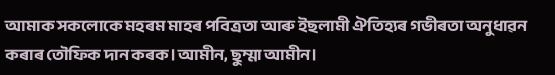আমাক সকলোকে মহৰম মাহৰ পবিত্ৰতা আৰু ইছলামী ঐতিহ্যৰ গভীৰতা অনুধাৱন কৰাৰ তৌফিক দান কৰক। আমীন, ছুম্মা আমীন।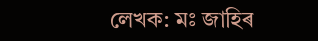লেখক: মঃ জাহিৰ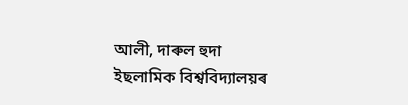আলী, দাৰুল হুদা ইছলামিক বিশ্ববিদ্যালয়ৰ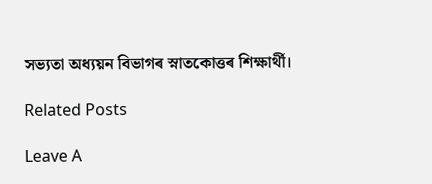সভ্যতা অধ্যয়ন বিভাগৰ স্নাতকোত্তৰ শিক্ষাৰ্থী।

Related Posts

Leave A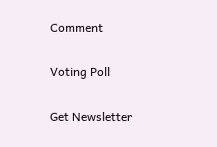Comment

Voting Poll

Get Newsletter